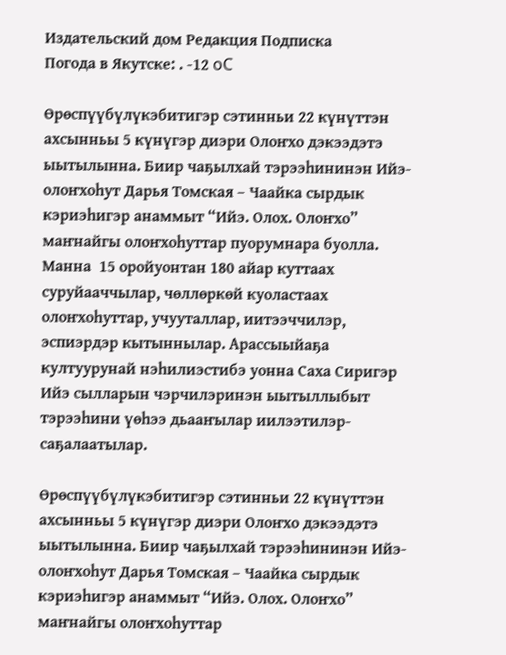Издательский дом Редакция Подписка
Погода в Якутске: . -12 oC

Өрөспүүбүлүкэбитигэр сэтинньи 22 күнүттэн ахсынньы 5 күнүгэр диэри Олоҥхо дэкээдэтэ ыытылынна. Биир чаҕылхай тэрээһининэн Ийэ-олоҥхоһут Дарья Томская – Чаайка сырдык кэриэһигэр анаммыт “Ийэ. Олох. Олоҥхо” маҥнайгы олоҥхоһуттар пуорумнара буолла. Манна  15 оройуонтан 180 айар куттаах суруйааччылар, чөллөркөй куоластаах олоҥхоһуттар, учууталлар, иитээччилэр, эспиэрдэр кытыннылар. Арассыыйаҕа култуурунай нэһилиэстибэ уонна Саха Сиригэр Ийэ сылларын чэрчилэринэн ыытыллыбыт тэрээһини үөһээ дьааҥылар иилээтилэр-саҕалаатылар.

Өрөспүүбүлүкэбитигэр сэтинньи 22 күнүттэн ахсынньы 5 күнүгэр диэри Олоҥхо дэкээдэтэ ыытылынна. Биир чаҕылхай тэрээһининэн Ийэ-олоҥхоһут Дарья Томская – Чаайка сырдык кэриэһигэр анаммыт “Ийэ. Олох. Олоҥхо” маҥнайгы олоҥхоһуттар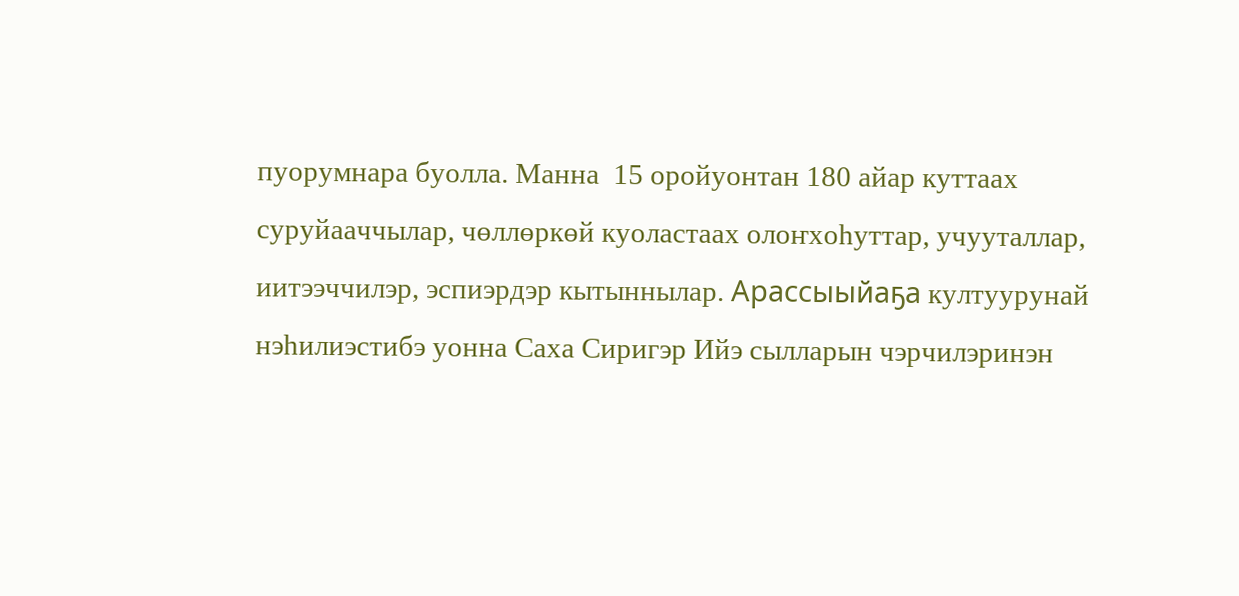пуорумнара буолла. Манна  15 оройуонтан 180 айар куттаах суруйааччылар, чөллөркөй куоластаах олоҥхоһуттар, учууталлар, иитээччилэр, эспиэрдэр кытыннылар. Арассыыйаҕа култуурунай нэһилиэстибэ уонна Саха Сиригэр Ийэ сылларын чэрчилэринэн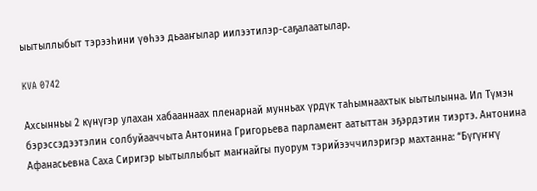ыытыллыбыт тэрээһини үөһээ дьааҥылар иилээтилэр-саҕалаатылар.

KVA 0742

Ахсынньы 2 күнүгэр улахан хабааннаах пленарнай мунньах үрдүк таһымнаахтык ыытылынна. Ил Түмэн бэрэссэдээтэлин солбуйааччыта Антонина Григорьева парламент аатыттан эҕэрдэтин тиэртэ. Антонина Афанасьевна Саха Сиригэр ыытыллыбыт маҥнайгы пуорум тэрийээччилэригэр махтанна: “Бүгүҥҥү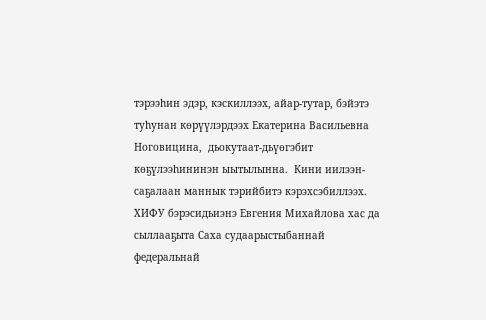тэрээһин эдэр, кэскиллээх, айар-тутар, бэйэтэ туһунан көрүүлэрдээх Екатерина Васильевна Ноговицина,  дьокутаат-дьүөгэбит көҕүлээһининэн ыытылынна.  Кини иилээн-саҕалаан маннык тэрийбитэ кэрэхсэбиллээх. ХИФУ бэрэсидьиэнэ Евгения Михайлова хас да сыллааҕыта Саха судаарыстыбаннай федеральнай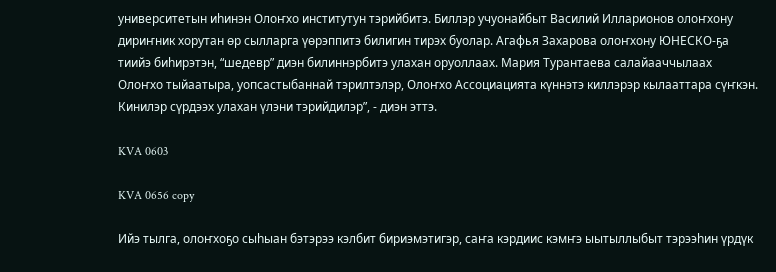университетын иһинэн Олоҥхо институтун тэрийбитэ. Биллэр учуонайбыт Василий Илларионов олоҥхону дириҥник хорутан өр сылларга үөрэппитэ билигин тирэх буолар. Агафья Захарова олоҥхону ЮНЕСКО-ҕа тиийэ биһирэтэн, “шедевр” диэн билиннэрбитэ улахан оруоллаах. Мария Турантаева салайааччылаах Олоҥхо тыйаатыра, уопсастыбаннай тэрилтэлэр, Олоҥхо Ассоциацията күннэтэ киллэрэр кылааттара сүҥкэн. Кинилэр сүрдээх улахан үлэни тэрийдилэр”, - диэн эттэ.

KVA 0603

KVA 0656 copy

Ийэ тылга, олоҥхоҕо сыһыан бэтэрээ кэлбит бириэмэтигэр, саҥа кэрдиис кэмҥэ ыытыллыбыт тэрээһин үрдүк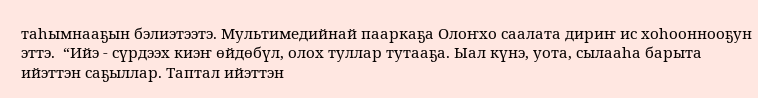таһымнааҕын бэлиэтээтэ. Мультимедийнай пааркаҕа Олоҥхо саалата дириҥ ис хоһооннооҕун эттэ.  “Ийэ - сүрдээх киэҥ өйдөбүл, олох туллар тутааҕа. Ыал күнэ, уота, сылааһа барыта ийэттэн саҕыллар. Таптал ийэттэн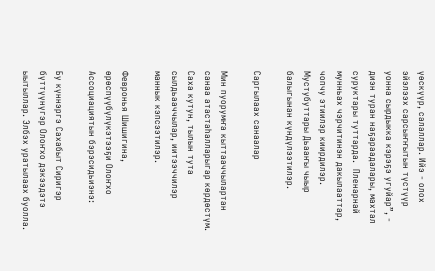үөскүүр, салаллар. Ийэ - олох эйэлээх сарсыҥҥытын түстүүр уонна сырдыкка кэрэҕэ угуйар”, - диэн туран наҕараадалары, махтал суруктары туттарда.  Пленарнай мунньах чэрчитинэн дакылааттар, чопчу этиилэр киирдилэр. Мустубуттары Дьааҥы чыыр балыгынан күндүлээтилэр.

Саргылаах санаалар

Мин пуорумҥа кыттааччылартан санаа атастаһалларыгар көрдөстүм. Саха кутун, тылын тута сылдьааччылар, иитээччилэр маннык кэпсээтилэр.

Февронья Шишигина, өрөспүүбүлүкэтээҕи Олоҥхо Ассоциациятын бэрэсидьиэнэ:

Бу күннэргэ Сахабыт Сиригэр бүттүүнүгэр Олоҥхо дэкээдэтэ ыытыллар. Элбэх уратылаах буолла.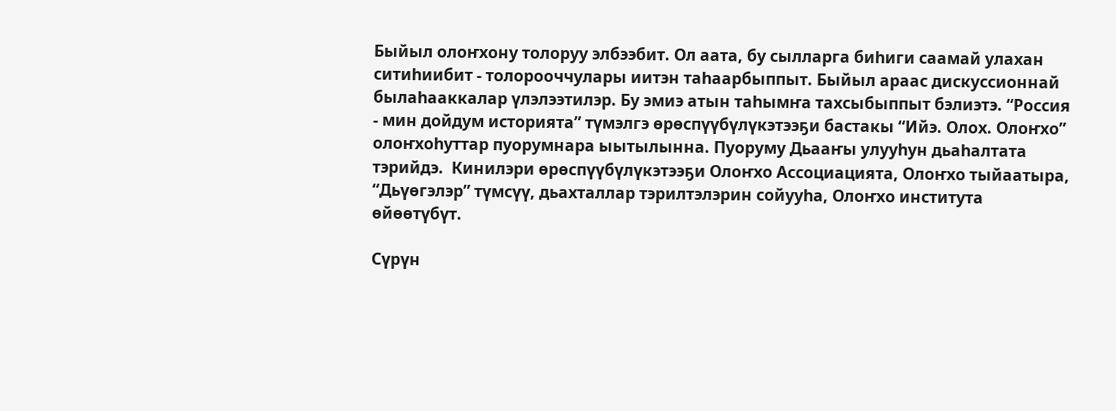Быйыл олоҥхону толоруу элбээбит. Ол аата, бу сылларга биһиги саамай улахан ситиһиибит - толорооччулары иитэн таһаарбыппыт. Быйыл араас дискуссионнай былаһааккалар үлэлээтилэр. Бу эмиэ атын таһымҥа тахсыбыппыт бэлиэтэ. “Россия - мин дойдум историята” түмэлгэ өрөспүүбүлүкэтээҕи бастакы “Ийэ. Олох. Олоҥхо” олоҥхоһуттар пуорумнара ыытылынна. Пуоруму Дьааҥы улууһун дьаһалтата тэрийдэ.  Кинилэри өрөспүүбүлүкэтээҕи Олоҥхо Ассоциацията, Олоҥхо тыйаатыра, “Дьүөгэлэр” түмсүү, дьахталлар тэрилтэлэрин сойууһа, Олоҥхо института өйөөтүбүт.

Сүрүн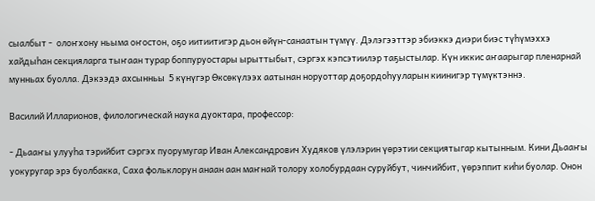сыалбыт -  олоҥхону ньыма оҥостон, оҕо иитиитигэр дьон өйүн-санаатын түмүү. Дэлэгээттэр эбиэккэ диэри биэс түһүмэххэ хайдыһан секцияларга тыҥаан турар боппуруостары ырыттыбыт, сэргэх кэпсэтиилэр таҕыстылар. Күн иккис аҥаарыгар пленарнай мунньах буолла. Дэкээдэ ахсынньы  5 күнүгэр Өксөкүлээх аатынан норуоттар доҕордоһууларын киинигэр түмүктэннэ.

Василий Илларионов, филологическай наука дуоктара, профессор:

- Дьааҥы улууһа тэрийбит сэргэх пуорумугар Иван Александрович Худяков үлэлэрин үөрэтии секциятыгар кытынным. Кини Дьааҥы уокуругар эрэ буолбакка, Саха фольклорун анаан аан маҥнай толору холобурдаан суруйбут, чинчийбит, үөрэппит киһи буолар. Онон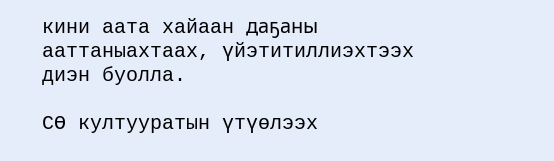кини аата хайаан даҕаны ааттаныахтаах, үйэтитиллиэхтээх диэн буолла.

СӨ култууратын үтүөлээх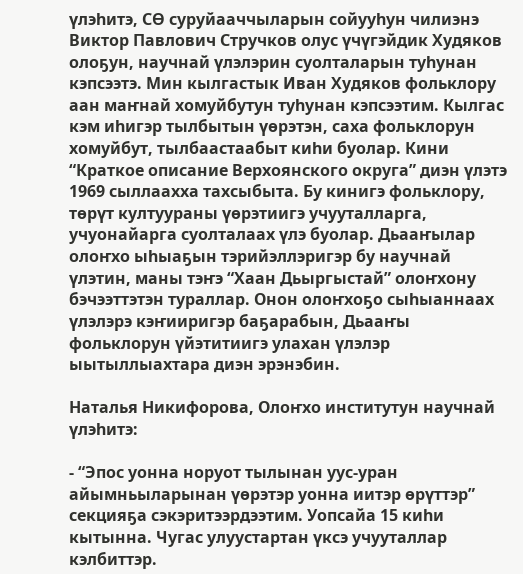үлэһитэ, СӨ суруйааччыларын сойууһун чилиэнэ Виктор Павлович Стручков олус үчүгэйдик Худяков олоҕун, научнай үлэлэрин суолталарын туһунан кэпсээтэ. Мин кылгастык Иван Худяков фольклору аан маҥнай хомуйбутун туһунан кэпсээтим. Кылгас кэм иһигэр тылбытын үөрэтэн, саха фольклорун хомуйбут, тылбаастаабыт киһи буолар. Кини “Краткое описание Верхоянского округа” диэн үлэтэ 1969 сыллаахха тахсыбыта. Бу кинигэ фольклору, төрүт култуураны үөрэтиигэ учууталларга, учуонайарга суолталаах үлэ буолар. Дьааҥылар олоҥхо ыһыаҕын тэрийэллэригэр бу научнай үлэтин, маны тэҥэ “Хаан Дьыргыстай” олоҥхону бэчээттэтэн тураллар. Онон олоҥхоҕо сыһыаннаах үлэлэрэ кэҥииригэр баҕарабын, Дьааҥы фольклорун үйэтитиигэ улахан үлэлэр ыытыллыахтара диэн эрэнэбин.

Наталья Никифорова, Олоҥхо институтун научнай үлэһитэ:

- “Эпос уонна норуот тылынан уус-уран айымньыларынан үөрэтэр уонна иитэр өрүттэр” секцияҕа сэкэритээрдээтим. Уопсайа 15 киһи кытынна. Чугас улуустартан үксэ учууталлар кэлбиттэр.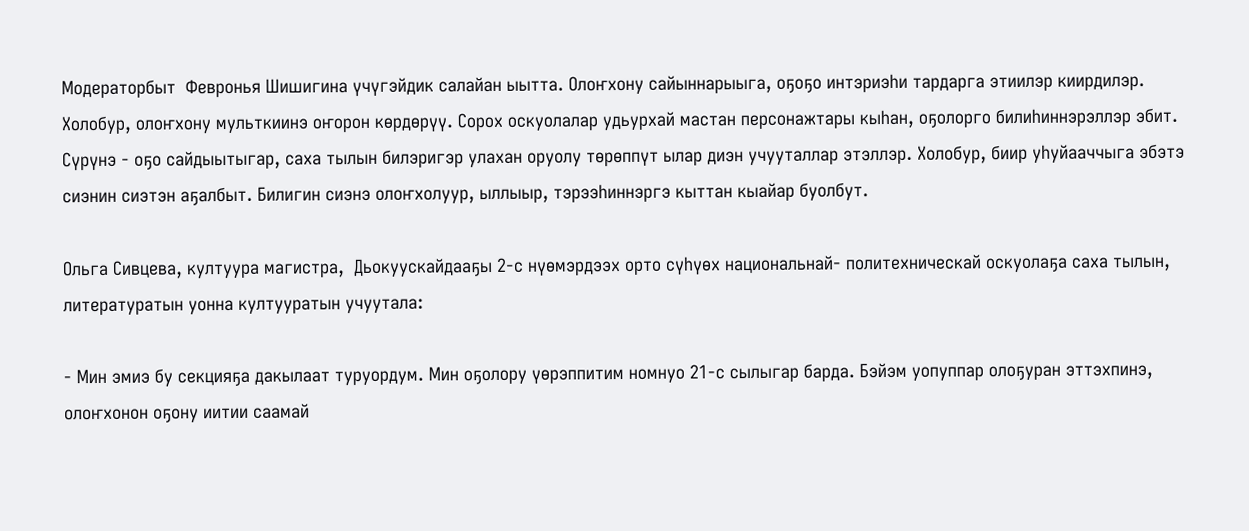Модераторбыт  Февронья Шишигина үчүгэйдик салайан ыытта. Олоҥхону сайыннарыыга, оҕоҕо интэриэһи тардарга этиилэр киирдилэр. Холобур, олоҥхону мульткиинэ оҥорон көрдөрүү. Сорох оскуолалар удьурхай мастан персонажтары кыһан, оҕолорго билиһиннэрэллэр эбит. Сүрүнэ - оҕо сайдыытыгар, саха тылын билэригэр улахан оруолу төрөппүт ылар диэн учууталлар этэллэр. Холобур, биир уһуйааччыга эбэтэ сиэнин сиэтэн аҕалбыт. Билигин сиэнэ олоҥхолуур, ыллыыр, тэрээһиннэргэ кыттан кыайар буолбут.

Ольга Сивцева, култуура магистра,  Дьокуускайдааҕы 2-с нүөмэрдээх орто сүһүөх национальнай- политехническай оскуолаҕа саха тылын, литературатын уонна култууратын учуутала:

- Мин эмиэ бу секцияҕа дакылаат туруордум. Мин оҕолору үөрэппитим номнуо 21-с сылыгар барда. Бэйэм уопуппар олоҕуран эттэхпинэ, олоҥхонон оҕону иитии саамай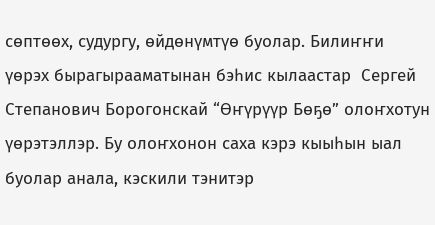сөптөөх, судургу, өйдөнүмтүө буолар. Билиҥҥи үөрэх бырагырааматынан бэһис кылаастар  Сергей Степанович Борогонскай “Өҥүрүүр Бөҕө” олоҥхотун үөрэтэллэр. Бу олоҥхонон саха кэрэ кыыһын ыал буолар анала, кэскили тэнитэр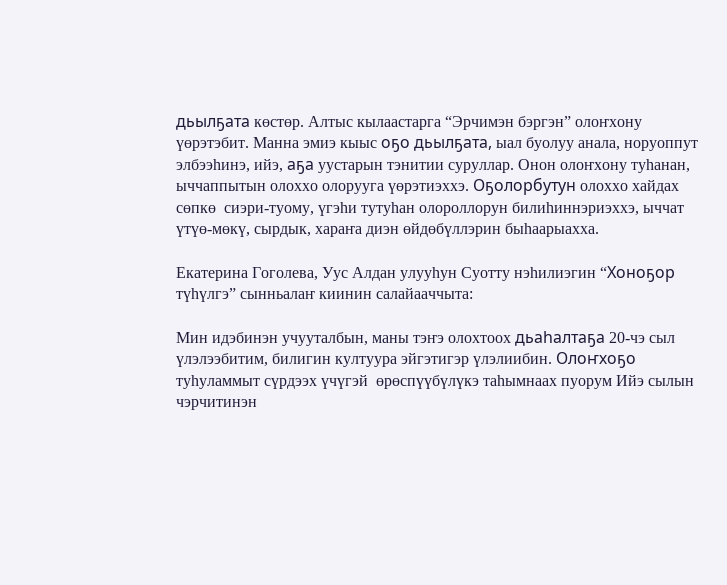дьылҕата көстөр. Алтыс кылаастарга “Эрчимэн бэргэн” олоҥхону үөрэтэбит. Манна эмиэ кыыс оҕо дьылҕата, ыал буолуу анала, норуоппут элбээһинэ, ийэ, аҕа уустарын тэнитии суруллар. Онон олоҥхону туһанан, ыччаппытын олоххо олорууга үөрэтиэххэ. Оҕолорбутун олоххо хайдах сөпкө  сиэри-туому, үгэһи тутуһан олороллорун билиһиннэриэххэ, ыччат үтүө-мөкү, сырдык, хараҥа диэн өйдөбүллэрин быһаарыахха.

Екатерина Гоголева, Уус Алдан улууһун Суотту нэһилиэгин “Хоноҕор түһүлгэ” сынньалаҥ киинин салайааччыта:

Мин идэбинэн учууталбын, маны тэҥэ олохтоох дьаһалтаҕа 20-чэ сыл үлэлээбитим, билигин култуура эйгэтигэр үлэлиибин. Олоҥхоҕо туһуламмыт сүрдээх үчүгэй  өрөспүүбүлүкэ таһымнаах пуорум Ийэ сылын чэрчитинэн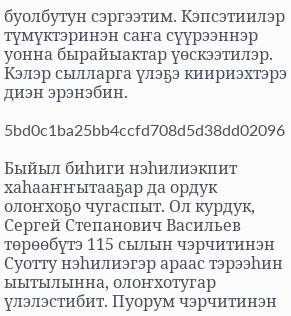буолбутун сэргээтим. Кэпсэтиилэр түмүктэринэн саҥа сүүрээннэр уонна бырайыактар үөскээтилэр. Кэлэр сылларга үлэҕэ киириэхтэрэ  диэн эрэнэбин.

5bd0c1ba25bb4ccfd708d5d38dd02096

Быйыл биһиги нэһилиэкпит хаһааҥҥытааҕар да ордук олоҥхоҕо чугаспыт. Ол курдук,  Сергей Степанович Васильев төрөөбүтэ 115 сылын чэрчитинэн Суотту нэһилиэгэр араас тэрээһин ыытылынна, олоҥхотугар үлэлэстибит. Пуорум чэрчитинэн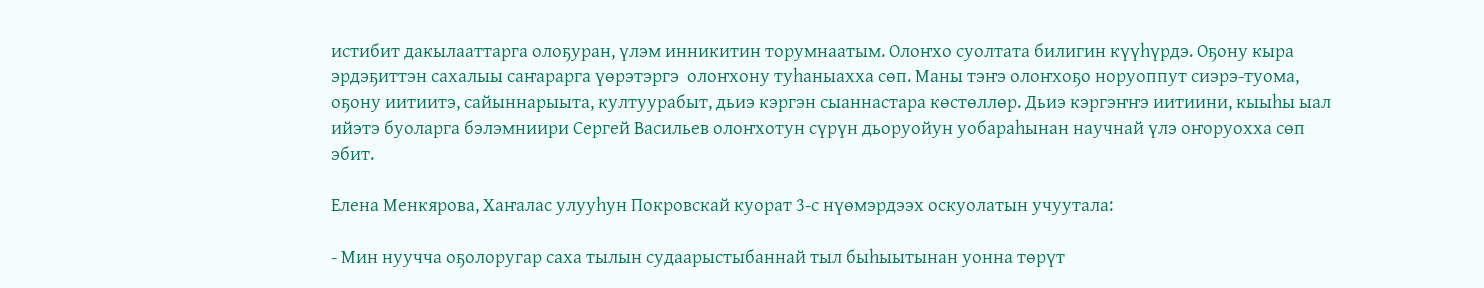истибит дакылааттарга олоҕуран, үлэм инникитин торумнаатым. Олоҥхо суолтата билигин күүһүрдэ. Оҕону кыра эрдэҕиттэн сахалыы саҥарарга үөрэтэргэ  олоҥхону туһаныахха сөп. Маны тэҥэ олоҥхоҕо норуоппут сиэрэ-туома, оҕону иитиитэ, сайыннарыыта, култуурабыт, дьиэ кэргэн сыаннастара көстөллөр. Дьиэ кэргэҥҥэ иитиини, кыыһы ыал ийэтэ буоларга бэлэмниири Сергей Васильев олоҥхотун сүрүн дьоруойун уобараһынан научнай үлэ оҥоруохха сөп эбит.

Елена Менкярова, Хаҥалас улууһун Покровскай куорат 3-с нүөмэрдээх оскуолатын учуутала:

- Мин нуучча оҕолоругар саха тылын судаарыстыбаннай тыл быһыытынан уонна төрүт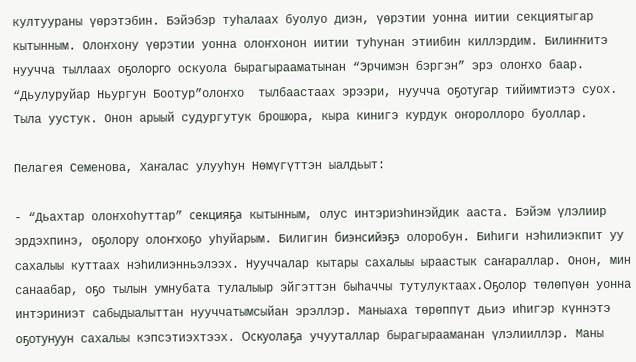култуураны үөрэтэбин. Бэйэбэр туһалаах буолуо диэн, үөрэтии уонна иитии секциятыгар кытынным. Олоҥхону үөрэтии уонна олоҥхонон иитии туһунан этиибин киллэрдим. Билиҥҥитэ нуучча тыллаах оҕолорго оскуола бырагырааматынан “Эрчимэн бэргэн” эрэ олоҥхо баар. “Дьулуруйар Ньургун Боотур”олоҥхо  тылбаастаах эрээри, нуучча оҕотугар тийимтиэтэ суох. Тыла уустук. Онон арыый судургутук брошюра, кыра кинигэ курдук оҥороллоро буоллар.

Пелагея Семенова, Хаҥалас улууһун Нөмүгүттэн ыалдьыт:

- “Дьахтар олоҥхоһуттар” секцияҕа кытынным, олус интэриэһинэйдик ааста. Бэйэм үлэлиир эрдэхпинэ, оҕолору олоҥхоҕо уһуйарым. Билигин биэнсийэҕэ олоробун. Биһиги нэһилиэкпит уу сахалыы куттаах нэһилиэнньэлээх. Нууччалар кытары сахалыы ыраастык саҥараллар. Онон, мин санаабар, оҕо тылын умнубата тулалыыр эйгэттэн быһаччы тутулуктаах.Оҕолор төлөпүөн уонна интэриниэт сабыдыалыттан нууччатымсыйан эрэллэр. Маныаха төрөппүт дьиэ иһигэр күннэтэ оҕотунуун сахалыы кэпсэтиэхтээх. Оскуолаҕа учууталлар бырагырааманан үлэлииллэр. Маны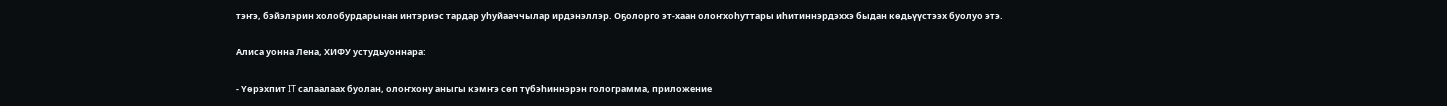тэҥэ, бэйэлэрин холобурдарынан интэриэс тардар уһуйааччылар ирдэнэллэр. Оҕолорго эт-хаан олоҥхоһуттары иһитиннэрдэххэ быдан көдьүүстээх буолуо этэ.

Алиса уонна Лена, ХИФУ устудьуоннара:

- Үөрэхпит IT салаалаах буолан, олоҥхону аныгы кэмҥэ сөп түбэһиннэрэн голограмма, приложение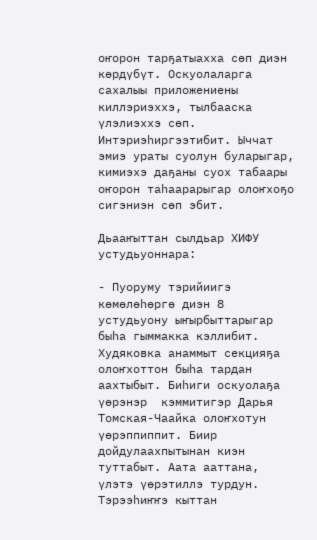оҥорон тарҕатыахха сөп диэн көрдүбүт. Оскуолаларга сахалыы приложениены киллэриэххэ, тылбааска үлэлиэххэ сөп. Интэриэһиргээтибит. Ыччат эмиэ ураты суолун буларыгар, кимиэхэ даҕаны суох табаары оҥорон таһаарарыгар олоҥхоҕо сигэниэн сөп эбит.

Дьааҥыттан сылдьар ХИФУ устудьуоннара:

- Пуоруму тэрийиигэ көмөлөһөргө диэн 8 устудьуону ыҥырбыттарыгар быһа гыммакка кэллибит. Худяковка анаммыт секцияҕа олоҥхоттон быһа тардан аахтыбыт. Биһиги оскуолаҕа үөрэнэр  кэммитигэр Дарья Томская-Чаайка олоҥхотун үөрэппиппит. Биир дойдулаахпытынан киэн туттабыт. Аата ааттана, үлэтэ үөрэтиллэ турдун. Тэрээһиҥҥэ кыттан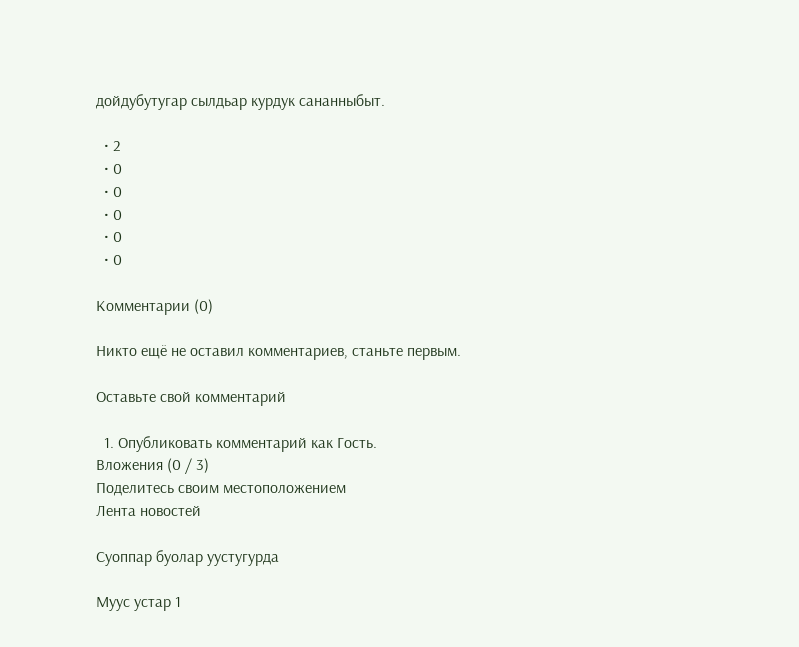дойдубутугар сылдьар курдук сананныбыт.

  • 2
  • 0
  • 0
  • 0
  • 0
  • 0

Комментарии (0)

Никто ещё не оставил комментариев, станьте первым.

Оставьте свой комментарий

  1. Опубликовать комментарий как Гость.
Вложения (0 / 3)
Поделитесь своим местоположением
Лента новостей

Суоппар буолар уустугурда

Муус устар 1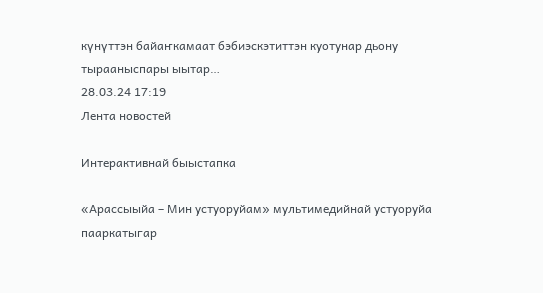күнүттэн байаҥкамаат бэбиэскэтиттэн куотунар дьону тырааныспары ыытар…
28.03.24 17:19
Лента новостей

Интерактивнай быыстапка

«Арассыыйа – Мин устуоруйам» мультимедийнай устуоруйа пааркатыгар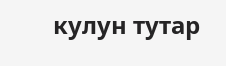кулун тутар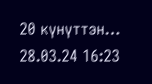20 күнүттэн…
28.03.24 16:23